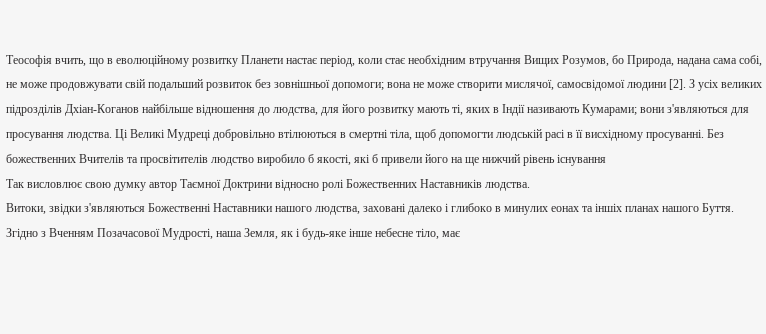Теософія вчить, що в еволюційному розвитку Планети настає період, коли стає необхідним втручання Вищих Розумов, бо Природа, надана сама собі, не може продовжувати свій подальший розвиток без зовнішньої допомоги; вона не може створити мислячої, самосвідомої людини [2]. З усіх великих підрозділів Дхіан-Коганов найбільше відношення до людства, для його розвитку мають ті, яких в Індії називають Кумарами; вони з'являються для просування людства. Ці Великі Мудреці добровільно втілюються в смертні тіла, щоб допомогти людській расі в її висхідному просуванні. Без божественних Вчителів та просвітителів людство виробило б якості, які б привели його на ще нижчий рівень існування
Так висловлює свою думку автор Таємної Доктрини відносно ролі Божественних Наставників людства.
Витоки, звідки з'являються Божественні Наставники нашого людства, заховані далеко і глибоко в минулих еонах та іншіх планах нашого Буття. Згідно з Вченням Позачасової Мудрості, наша Земля, як і будь-яке інше небесне тіло, має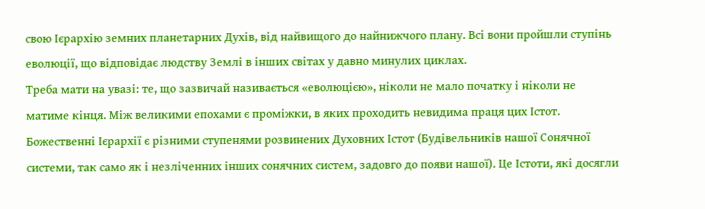свою Ієрархію земних планетарних Духів, від найвищого до найнижчого плану. Всі вони пройшли ступінь еволюції, що відповідає людству Землі в інших світах у давно минулих циклах.
Треба мати на увазі: те, що зазвичай називається «еволюцією», ніколи не мало початку і ніколи не матиме кінця. Між великими епохами є проміжки, в яких проходить невидима праця цих Істот. Божественні Ієрархії є різними ступенями розвинених Духовних Істот (Будівельників нашої Сонячної системи, так само як і незліченних інших сонячних систем, задовго до появи нашої). Це Істоти, які досягли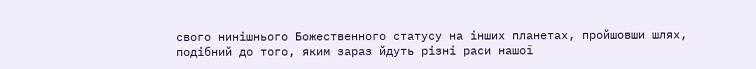свого нинішнього Божественного статусу на інших планетах, пройшовши шлях, подібний до того, яким зараз йдуть різні раси нашої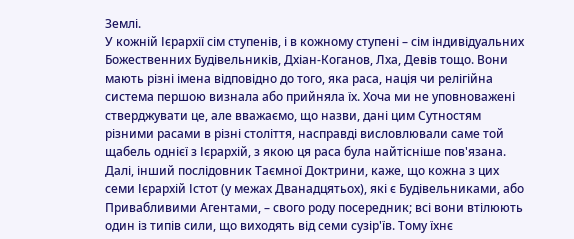Землі.
У кожній Ієрархії сім ступенів, і в кожному ступені – сім індивідуальних Божественних Будівельників, Дхіан-Коганов, Лха, Девів тощо. Вони мають різні імена відповідно до того, яка раса, нація чи релігійна система першою визнала або прийняла їх. Хоча ми не уповноважені стверджувати це, але вважаємо, що назви, дані цим Сутностям різними расами в різні століття, насправді висловлювали саме той щабель однієї з Ієрархій, з якою ця раса була найтісніше пов'язана.
Далі, інший послідовник Таємної Доктрини, каже, що кожна з цих семи Ієрархій Істот (у межах Дванадцятьох), які є Будівельниками, або Привабливими Агентами, – свого роду посередник; всі вони втілюють один із типів сили, що виходять від семи сузір'їв. Тому їхнє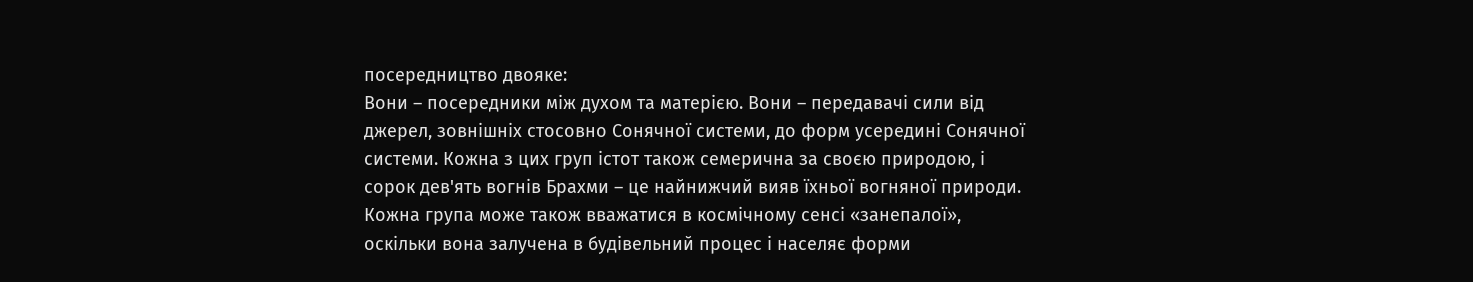посередництво двояке:
Вони – посередники між духом та матерією. Вони – передавачі сили від джерел, зовнішніх стосовно Сонячної системи, до форм усередині Сонячної системи. Кожна з цих груп істот також семерична за своєю природою, і сорок дев'ять вогнів Брахми – це найнижчий вияв їхньої вогняної природи. Кожна група може також вважатися в космічному сенсі «занепалої», оскільки вона залучена в будівельний процес і населяє форми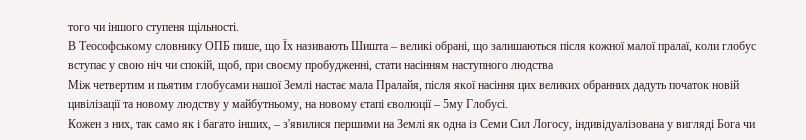того чи іншого ступеня щільності.
В Теософському словнику ОПБ пише, що Їх називають Шишта – великі обрані, що залишаються після кожної малої пралаї, коли глобус вступає у свою ніч чи спокій, щоб, при своєму пробудженні, стати насінням наступного людства
Між четвертим и пьятим глобусами нашої Землі настає мала Пралайя, після якої насіння цих великих обранних дадуть початок новій цивілізації та новому людству у майбутньому, на новому єтапі єволюції – 5му Глобусі.
Кожен з них, так само як і багато інших, – з'явилися першими на Землі як одна із Семи Сил Логосу, індивідуалізована у вигляді Бога чи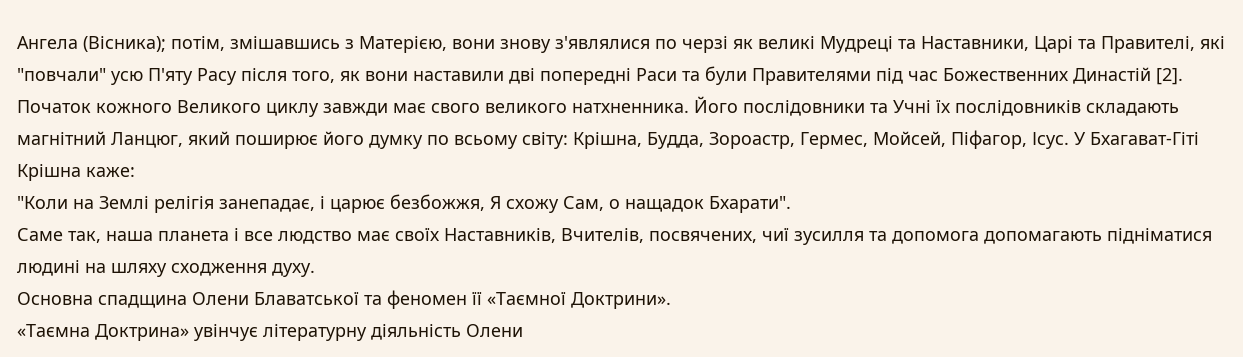Ангела (Вісника); потім, змішавшись з Матерією, вони знову з'являлися по черзі як великі Мудреці та Наставники, Царі та Правителі, які "повчали" усю П'яту Расу після того, як вони наставили дві попередні Раси та були Правителями під час Божественних Династій [2].
Початок кожного Великого циклу завжди має свого великого натхненника. Його послідовники та Учні їх послідовників складають магнітний Ланцюг, який поширює його думку по всьому світу: Крішна, Будда, Зороастр, Гермес, Мойсей, Піфагор, Ісус. У Бхагават-Гіті Крішна каже:
"Коли на Землі релігія занепадає, і царює безбожжя, Я схожу Сам, о нащадок Бхарати".
Саме так, наша планета і все людство має своїх Наставників, Вчителів, посвячених, чиї зусилля та допомога допомагають підніматися людині на шляху сходження духу.
Основна спадщина Олени Блаватської та феномен її «Таємної Доктрини».
«Таємна Доктрина» увінчує літературну діяльність Олени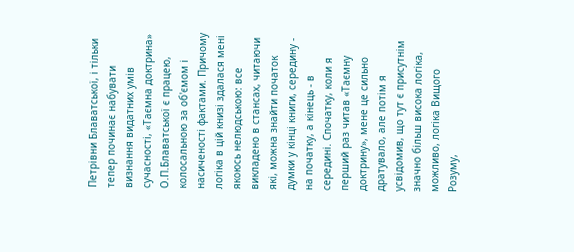Петрівни Блаватської, і тільки тепер починає набувати визнання видатних умів сучасності, «Таємна доктрина» О.П.Блаватської є працею, колосальною за об'ємом і насиченості фактами. Причому логіка в цій книзі здалася мені якоюсь нелюдською: все викладено в стансах, читаючи які, можна знайти початок думки у кінці книги, середину - на початку, а кінець - в середині. Спочатку, коли я перший раз читав «Таємну доктрину», мене це сильно дратувало, але потім я усвідомив, що тут є присутнім значно більш висока логіка, можливо, логіка Вищого Розуму,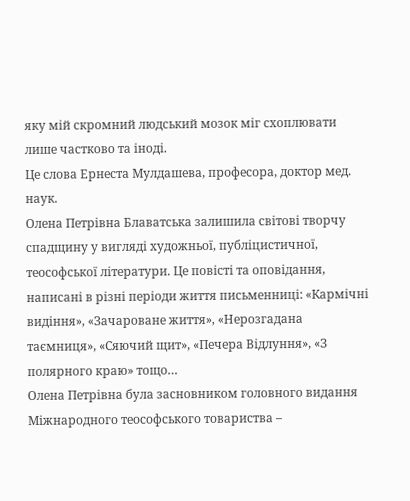яку мій скромний людський мозок міг схоплювати лише частково та іноді.
Це слова Ернеста Мулдашева, професора, доктор мед. наук.
Олена Петрівна Блаватська залишила світові творчу спадщину у вигляді художньої, публіцистичної, теософської літератури. Це повісті та оповідання, написані в різні періоди життя письменниці: «Кармічні видіння», «Зачароване життя», «Нерозгадана таємниця», «Сяючий щит», «Печера Відлуння», «З полярного краю» тощо…
Олена Петрівна була засновником головного видання Міжнародного теософського товариства –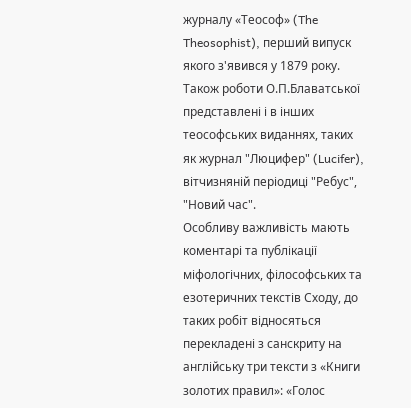журналу «Теософ» (The Theosophist), перший випуск якого з'явився у 1879 року. Також роботи О.П.Блаватської представлені і в інших теософських виданнях, таких як журнал "Люцифер" (Lucifer), вітчизняній періодиці "Ребус", "Новий час".
Особливу важливість мають коментарі та публікації міфологічних, філософських та езотеричних текстів Сходу, до таких робіт відносяться перекладені з санскриту на англійську три тексти з «Книги золотих правил»: «Голос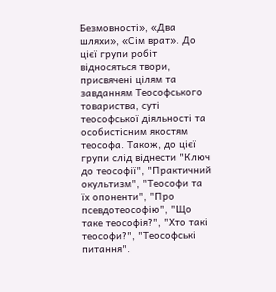Безмовності», «Два шляхи», «Сім врат». До цієї групи робіт відносяться твори, присвячені цілям та завданням Теософського товариства, суті теософської діяльності та особистісним якостям теософа. Також, до цієї групи слід віднести "Ключ до теософії", "Практичний окультизм", "Теософи та їх опоненти", "Про псевдотеософію", "Що таке теософія?", "Хто такі теософи?", "Теософські питання".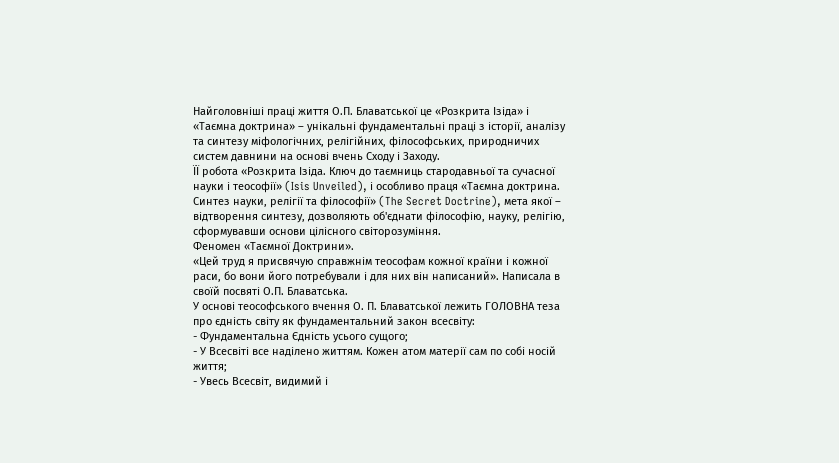Найголовніші праці життя О.П. Блаватської це «Розкрита Ізіда» і «Таємна доктрина» – унікальні фундаментальні праці з історії, аналізу та синтезу міфологічних, релігійних, філософських, природничих систем давнини на основі вчень Сходу і Заходу.
ЇЇ робота «Розкрита Ізіда. Ключ до таємниць стародавньої та сучасної науки і теософії» (Isis Unveiled), і особливо праця «Таємна доктрина. Синтез науки, релігії та філософії» (The Secret Doctrine), мета якої – відтворення синтезу, дозволяють об'єднати філософію, науку, релігію, сформувавши основи цілісного світорозуміння.
Феномен «Таємної Доктрини».
«Цей труд я присвячую справжнім теософам кожної країни і кожної раси, бо вони його потребували і для них він написаний». Написала в своїй посвяті О.П. Блаватська.
У основі теософського вчення О. П. Блаватської лежить ГОЛОВНА теза про єдність світу як фундаментальний закон всесвіту:
- Фундаментальна Єдність усього сущого;
- У Всесвіті все наділено життям. Кожен атом матерії сам по собі носій життя;
- Увесь Всесвіт, видимий і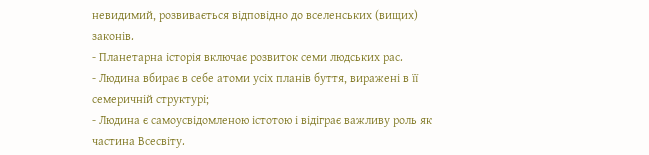невидимий, розвивається відповідно до вселенських (вищих) законів.
- Планетарна історія включає розвиток семи людських рас.
- Людина вбирає в себе атоми усіх планів буття, виражені в її семеричній структурі;
- Людина є самоусвідомленою істотою і відіграє важливу роль як частина Всесвіту.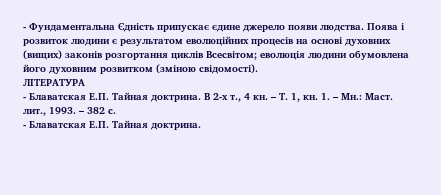- Фундаментальна Єдність припускає єдине джерело появи людства. Поява і розвиток людини є результатом еволюційних процесів на основі духовних (вищих) законів розгортання циклів Всесвітом; еволюція людини обумовлена його духовним розвитком (зміною свідомості).
ЛІТЕРАТУРА
- Блаватская Е.П. Тайная доктрина. В 2-х т., 4 кн. – Т. 1, кн. 1. – Мн.: Маст. лит., 1993. – 382 с.
- Блаватская Е.П. Тайная доктрина.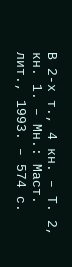В 2-х т., 4 кн. – Т. 2, кн. 1. – Мн.: Маст. лит., 1993. – 574 с.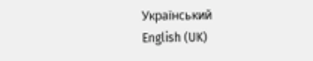Український
English (UK)